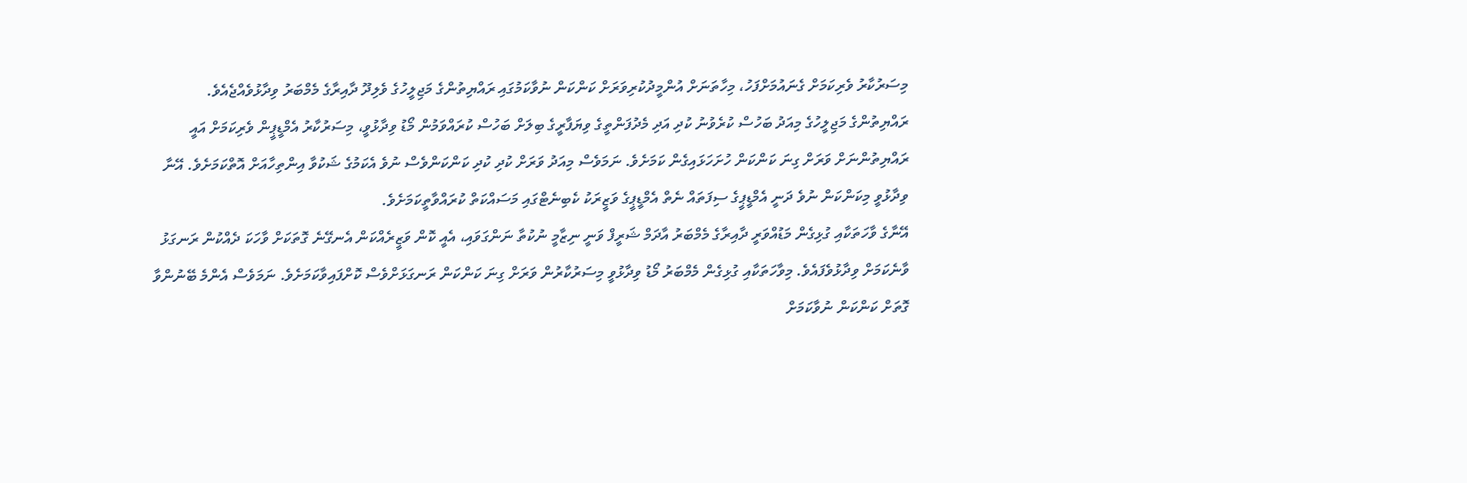މިސަރުކާރު ވެރިކަމަށް ގެނައުމަށްފަހު، މިހާތަނަށް އުންމީދުކުރިވަރަށް ކަންކަން ނުވާކަމުގައި ރައްޔިތުންގެ މަޖިލީހުގެ ވެލިދޫ ދާއިރާގެ މެމްބަރު ވިދާޅުވެއްޖެއެވެ.
ރައްޔިތުންގެ މަޖިލީހުގެ މިއަދު ބަހުސް ކުރެވުނު ކުދި އަދި މެދުފަންތީގެ ވިޔަފާރީގެ ބިލަށް ބަހުސް ކުރައްވަމުން މޯޑު ވިދާޅުވީ، މިސަރުކާރު އެމްޑީޕީން ވެރިކަމަށް އައީ ރައްޔިތުންނަށް ވަރަށް ގިނަ ކަންކަން ހުށަހަޅައިގެން ކަމަށެވެ. ނަމަވެސް މިއަދު ވަރަށް ކުދި ކުދި ކަންކަންވެސް ނުވެ އެކަމުގެ ޝަކުވާ އިންތިހާއަށް އޮތްކަމަށެވެ. އޭނާ ވިދާޅުވީ މިކަންކަން ނުވެ ދަނީ އެމްޑީޕީގެ ސިފަތައް ނެތް އެމްޑީޕީގެ ވަޒީރަކު ކެބިނެޓްގައި މަސައްކަތް ކުރައްވާތީކަމަށެވެ.
އޭނާގެ ވާހަތަކާއި ގުޅިގެން މަޑުއްވަރީ ދާއިރާގެ މެމްބަރު އާދަމް ޝަރީފް ވަނީ ނިޒާމީ ނުކުތާ ނަންގަވައި، އެއީ ކޮން ވަޒީރެއްކަން އެނގޭނެ ގޮތަކަށް ވާހަކަ ދެއްކުން ރަނގަޅު ވާނެކަމަށް ވިދާޅުވެފައެވެ. މިވާހަތަކާއި ގުޅިގެން މެމްބަރު މޯޑު ވިދާޅުވީ މިސަރުކާރުން ވަރަށް ގިނަ ކަންކަން ރަނގަޅަށްވެސް ކޮށްފައިވާކަމަށެވެ. ނަމަވެސް އެންމެ ބޭނުންވާ ގޮތަށް ކަންކަން ނުވާކަމަށް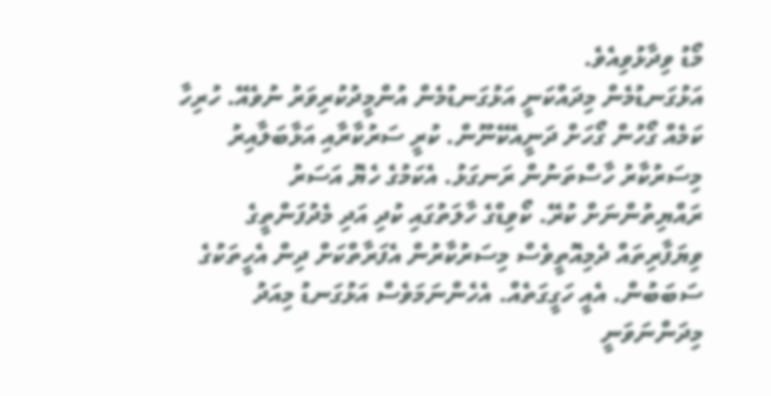މޯޑު ވިދާޅުވިއެވެ.
އަޅުގަނޑުމެން މިދައްކަނީ އަޅުގަނޑުމެން އުންމީދުކުރިވަރު ނުވެއޭ. ހުރިހާ ކަމެއް ގޯހުން ގޯހަށް ދަނީއެކޭނޫން. ކުރީ ސަރުކާރާއި އަޅާބަލާއިރު މިސަރުކާރު ހާސްތަނުން ރަނގަޅު. އެކަމުގެ ހެޔޮ އަސަރު ރައްޔިތުންނަށް ކުރޭ. ކޯވިޑްގެ ހާލަތުގައި ކުދި އަދި މެދުފަންތީގެ ވިޔަފާރިތައް ދެމިއޮތީވެސް މިސަރުކާރުން އެފަރާތްކަށް ދިން އެހީތަކުގެ ސަބަބުން. އެއީ ހަގީގަތެއް. އެހެންނަމަވެސް އަޅުގަނޑު މިއަދު މިދަންނަވަނީ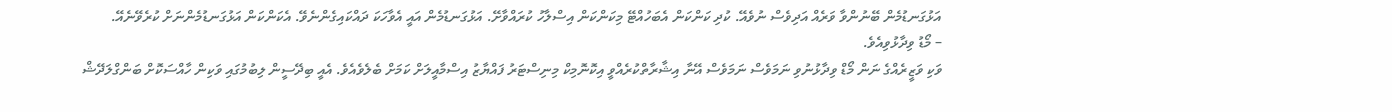އަޅުގަނޑުމެން ބޭނުންވާ ވަރެއް އަދިވެސް ނުވެއޭ. ކުދި ކަންކަން އެބަހުއްޓޭ މިކަންކަން އިސްލާހު ކުރައްވާށޭ. އަޅުގަނޑުމެން އައީ އެވާހަކަ ދައްކައިގެންނެވޭ. އެކަންކަން އަޅުގަނޑުމެންނަށް ކުރެވޭނެއޭ.
– މޯޑު ވިދާޅުވިއެވެ.
ވަކި ވަޒީރެއްގެ ނަން މޯޑް ވިދާޅުނުވި ނަމަވެސް ނަމަވެސް އޭނާ އިޝާރާތްކުރެއްވީ އިކޮނޮމިކް މިނިސްޓަރު ފައްޔާޒު އިސްމާއީލަށް ކަމަށް ބެލެވެއެވެ. އެއީ ބިދޭސީން ލިބުމުގައި ވަކިން ހާއްސަކޮށް ބަންގްލަދޭޝް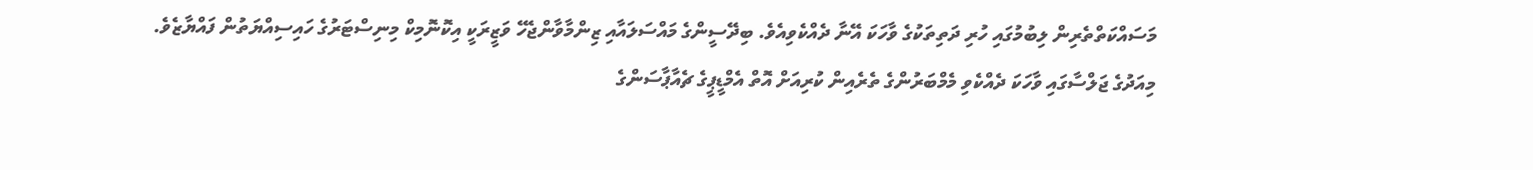މަސައްކަތްތެރިން ލިބުމުގައި ހުރި ދަތިތަކުގެ ވާހަކަ އޭނާ ދެއްކެވިއެވެ. ބިދޭސީންގެ މައްސަލައާއި ޒިންމާވާންޖެހޭ ވަޒީރަކީ އިކޮނޮމިކް މިނިސްޓަރުގެ ހައިސިއްޔަތުން ފައްޔާޒެވެ.
މިއަދުގެ ޖަލްސާގައި ވާހަކަ ދެއްކެވި މެމްބަރުންގެ ތެރެއިން ކުރިއަށް އޮތް އެމްޑީޕީގެ ޗެއާޕާސަންގެ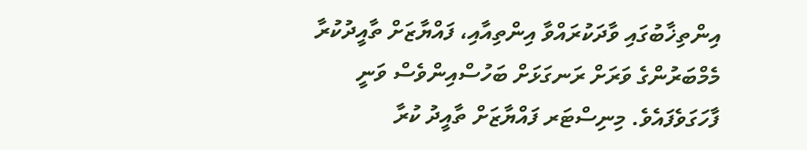އިންތިޚާބުގައި ވާދަކުރައްވާ އިންތިއާއި، ފައްޔާޒަށް ތާއީދުކުރާ މެމްބަރުންގެ ވަރަށް ރަނގަޅަށް ބަހުސްއިންވެސް ވަނީ ފާހަގަވެފައެވެ. މިނިސްޓަރ ފައްޔާޒަށް ތާއީދު ކުރާ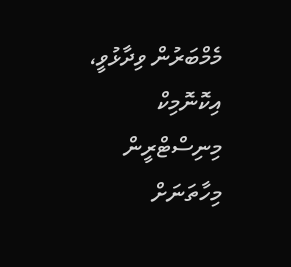މެމްބަރުން ވިދާޅުވީ، އިކޮނޮމިކް މިނިސްޓްރީން މިހާތަނަށް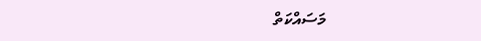މަސައްކަތް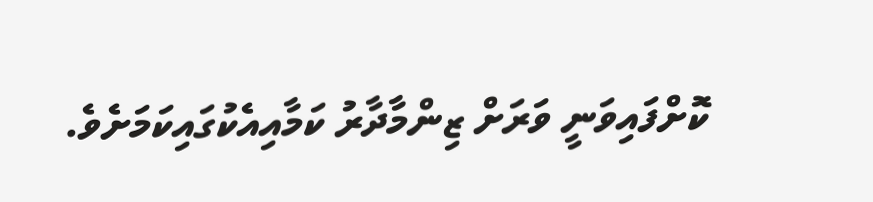ކޮށްފައިވަނީ ވަރަށް ޒިންމާދާރު ކަމާއިއެކުގައިކަމަށެވެ.